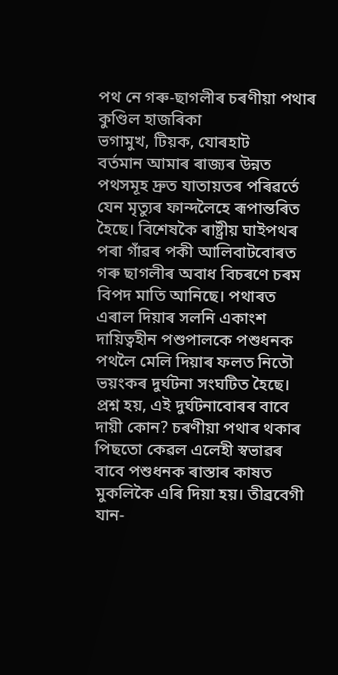পথ নে গৰু-ছাগলীৰ চৰণীয়া পথাৰ
কুণ্ডিল হাজৰিকা
ভগামুখ, টিয়ক, যোৰহাট
বৰ্তমান আমাৰ ৰাজ্যৰ উন্নত পথসমূহ দ্ৰুত যাতায়তৰ পৰিৱৰ্তে যেন মৃত্যুৰ ফান্দলৈহে ৰূপান্তৰিত হৈছে। বিশেষকৈ ৰাষ্ট্ৰীয় ঘাইপথৰ পৰা গাঁৱৰ পকী আলিবাটবোৰত গৰু ছাগলীৰ অবাধ বিচৰণে চৰম বিপদ মাতি আনিছে। পথাৰত এৰাল দিয়াৰ সলনি একাংশ দায়িত্বহীন পশুপালকে পশুধনক পথলৈ মেলি দিয়াৰ ফলত নিতৌ ভয়ংকৰ দুৰ্ঘটনা সংঘটিত হৈছে।
প্ৰশ্ন হয়, এই দুৰ্ঘটনাবোৰৰ বাবে দায়ী কোন? চৰণীয়া পথাৰ থকাৰ পিছতো কেৱল এলেহী স্বভাৱৰ বাবে পশুধনক ৰাস্তাৰ কাষত মুকলিকৈ এৰি দিয়া হয়। তীব্ৰবেগী যান-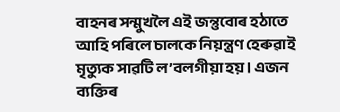বাহনৰ সন্মুখলৈ এই জন্তুবোৰ হঠাতে আহি পৰিলে চালকে নিয়ন্ত্ৰণ হেৰুৱাই মৃত্যুক সাৱটি ল’বলগীয়া হয়। এজন ব্যক্তিৰ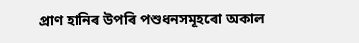প্ৰাণ হানিৰ উপৰি পশুধনসমূহৰো অকাল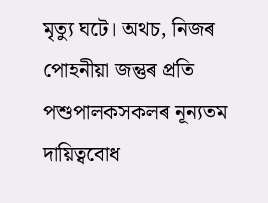মৃত্যু ঘটে। অথচ, নিজৰ পোহনীয়া জন্তুৰ প্ৰতি পশুপালকসকলৰ নূন্যতম দায়িত্ববোধ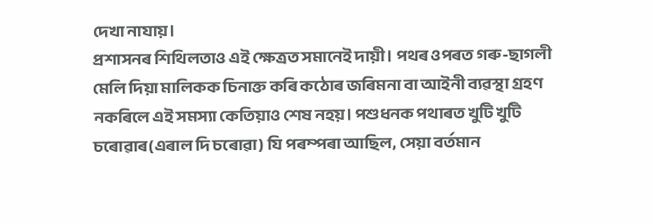দেখা নাযায়।
প্ৰশাসনৰ শিথিলতাও এই ক্ষেত্ৰত সমানেই দায়ী। পথৰ ওপৰত গৰু-ছাগলী মেলি দিয়া মালিকক চিনাক্ত কৰি কঠোৰ জৰিমনা বা আইনী ব্যৱস্থা গ্ৰহণ নকৰিলে এই সমস্যা কেতিয়াও শেষ নহয়। পশুধনক পথাৰত খুটি খুটি চৰোৱাৰ(এৰাল দি চৰোৱা) যি পৰম্পৰা আছিল, সেয়া বৰ্তমান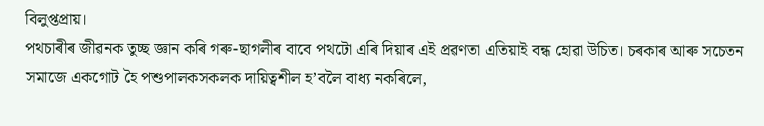বিলুপ্তপ্ৰায়।
পথচাৰীৰ জীৱনক তুচ্ছ জ্ঞান কৰি গৰু-ছাগলীৰ বাবে পথটো এৰি দিয়াৰ এই প্ৰৱণতা এতিয়াই বন্ধ হোৱা উচিত। চৰকাৰ আৰু সচেতন সমাজে একগোট হৈ পশুপালকসকলক দায়িত্বশীল হ’বলৈ বাধ্য নকৰিলে,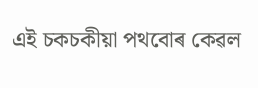এই চকচকীয়া পথবোৰ কেৱল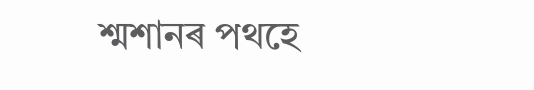শ্মশানৰ পথহে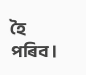হৈ পৰিব।